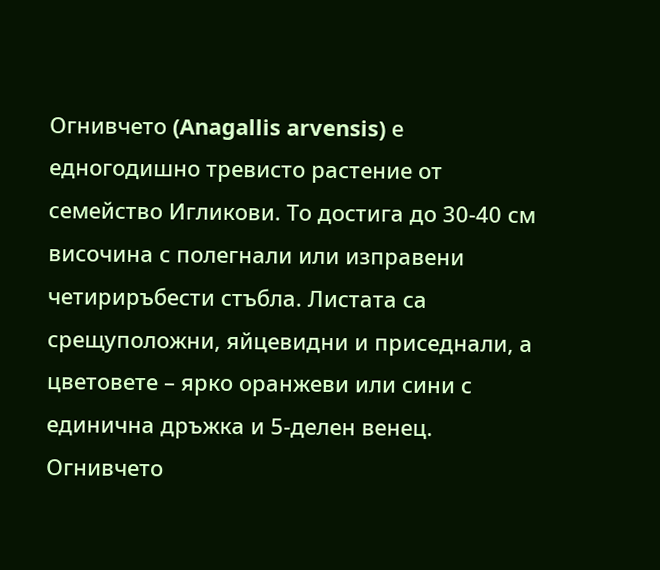Огнивчето (Anagallis arvensis) е едногодишно тревисто растение от семейство Игликови. То достига до 30-40 см височина с полегнали или изправени четириръбести стъбла. Листата са срещуположни, яйцевидни и приседнали, а цветовете – ярко оранжеви или сини с единична дръжка и 5-делен венец.
Огнивчето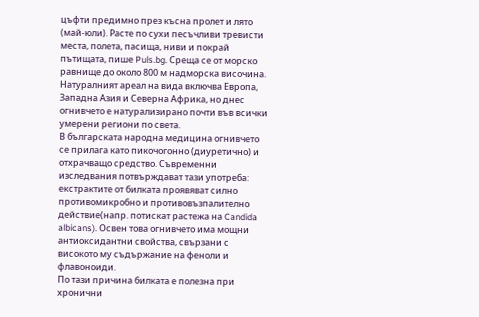цъфти предимно през късна пролет и лято (май-юли). Расте по сухи песъчливи тревисти места, полета, пасища, ниви и покрай пътищата, пише Puls.bg. Среща се от морско равнище до около 800 м надморска височина. Натуралният ареал на вида включва Европа, Западна Азия и Северна Африка, но днес огнивчето е натурализирано почти във всички умерени региони по света.
В българската народна медицина огнивчето се прилага като пикочогонно (диуретично) и отхрачващо средство. Съвременни изследвания потвърждават тази употреба: екстрактите от билката проявяват силно противомикробно и противовъзпалително действие(напр. потискат растежа на Candida albicans). Освен това огнивчето има мощни антиоксидантни свойства, свързани с високото му съдържание на феноли и флавоноиди.
По тази причина билката е полезна при хронични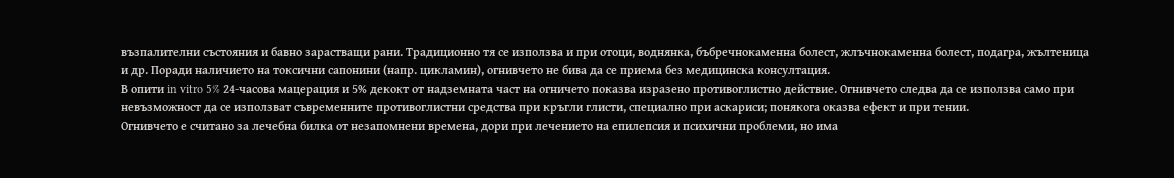възпалителни състояния и бавно зарастващи рани. Традиционно тя се използва и при отоци, воднянка, бъбречнокаменна болест, жлъчнокаменна болест, подагра, жълтеница и др. Поради наличието на токсични сапонини (напр. цикламин), огнивчето не бива да се приема без медицинска консултация.
В опити in vitro 5% 24-часова мацерация и 5% декокт от надземната част на огничето показва изразено противоглистно действие. Огнивчето следва да се използва само при невъзможност да се използват съвременните противоглистни средства при кръгли глисти, специално при аскариси; понякога оказва ефект и при тении.
Огнивчето е считано за лечебна билка от незапомнени времена, дори при лечението на епилепсия и психични проблеми, но има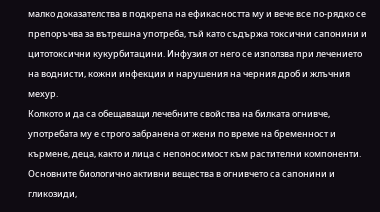малко доказателства в подкрепа на ефикасността му и вече все по-рядко се препоръчва за вътрешна употреба, тъй като съдържа токсични сапонини и цитотоксични кукурбитацини. Инфузия от него се използва при лечението на воднисти, кожни инфекции и нарушения на черния дроб и жлъчния мехур.
Колкото и да са обещаващи лечебните свойства на билката огнивче, употребата му е строго забранена от жени по време на бременност и кърмене, деца, както и лица с непоносимост към растителни компоненти.
Основните биологично активни вещества в огнивчето са сапонини и гликозиди,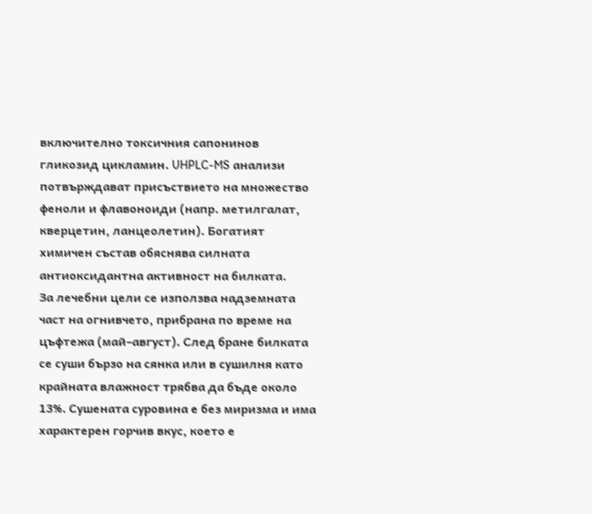включително токсичния сапонинов гликозид цикламин. UHPLC-MS анализи потвърждават присъствието на множество феноли и флавоноиди (напр. метилгалат, кверцетин, ланцеолетин). Богатият химичен състав обяснява силната антиоксидантна активност на билката.
За лечебни цели се използва надземната част на огнивчето, прибрана по време на цъфтежа (май–август). След бране билката се суши бързо на сянка или в сушилня като крайната влажност трябва да бъде около 13%. Сушената суровина е без миризма и има характерен горчив вкус, което е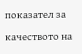показател за качеството на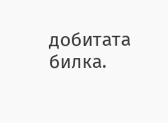добитата билка.